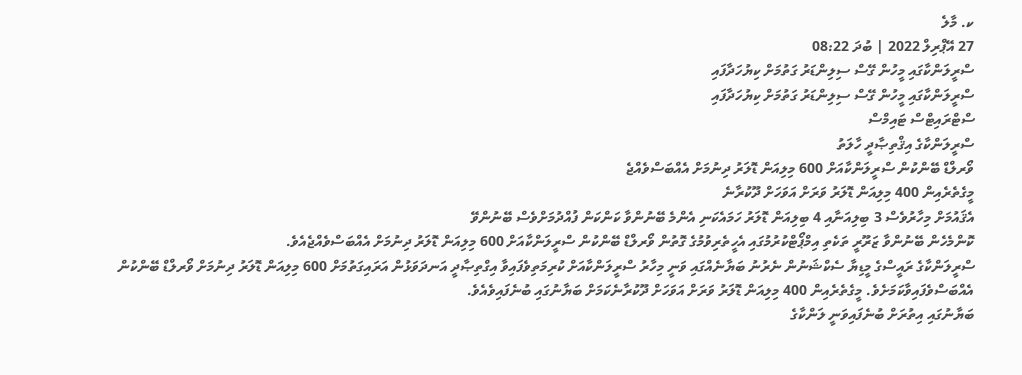ކ. މާލެ
27 އޭޕްރިލް 2022 | ބުދަ 08:22
ސްރީލަންކާގައި މީހުން ގޭސް ސިލިންޑަރު ގަތުމަށް ކިޔުހަދާފައި
ސްރީލަންކާގައި މީހުން ގޭސް ސިލިންޑަރު ގަތުމަށް ކިޔުހަދާފައި
ސްޓްރައިޓްސް ޓައިމްސް
ސްރީލަންކާގެ އިޤްތިޞާދީ ހާލަތު
ވޯރލްޑް ބޭންކުން ސްރީލަންކާއަށް 600 މިލިއަން ޑޮލަރު ދިނުމަށް އެއްބަސްވެއްޖެ
މީގެތެރެއިން 400 މިލިއަން ޑޮލަރު ވަރަށް އަވަހަށް ދޫކުރާނެ
އެޤައުމަށް މިހާރުވެސް 3 ބިލިއަނާއި 4 ބިލިއަން ޑޮލަރު ހަމައެކަނި އެންމެ ބޭނުންވާ ކަންކަން ފުއްދުމަށްވެސް ބޭނުންވޭ
ކޮންމެހެން ބޭނުންވާ ޒަރޫރީ ތަކެތި އިމްޕޯޓްކުރުމުގައި އެހީތެރިވުމުގެ ގޮތުން ވޯރލްޑް ބޭންކުން ސްރީލަންކާއަށް 600 މިލިއަން ޑޮލަރު ދިނުމަށް އެއްބަސްވެއްޖެއެވެ.
ސްރީލަންކާގެ ރައީސްގެ މީޑިޔާ ސެކްޝަނުން ނެރުނު ބަޔާނެއްގައި ވަނީ މިހާރު ސްރީލަންކާއަށް ކުރިމަތިވެފައިވާ އިގްތިޞާދީ އަނދަވަޅުން އަރައިގަތުމަށް 600 މިލިއަން ޑޮލަރު ދިނުމަށް ވޯރލްޑް ބޭންކުން އެއްބަސްވެފައިވާކަމަށެވެ. މީގެތެރެއިން 400 މިލިއަން ޑޮލަރު ވަރަށް އަވަހަށް ދޫކުރާނެކަމަށް ބަޔާނުގައި ބުނެފައިވެއެވެ.
ބަޔާނުގައި އިތުރަށް ބުނެފައިވަނީ ލަންކާގެ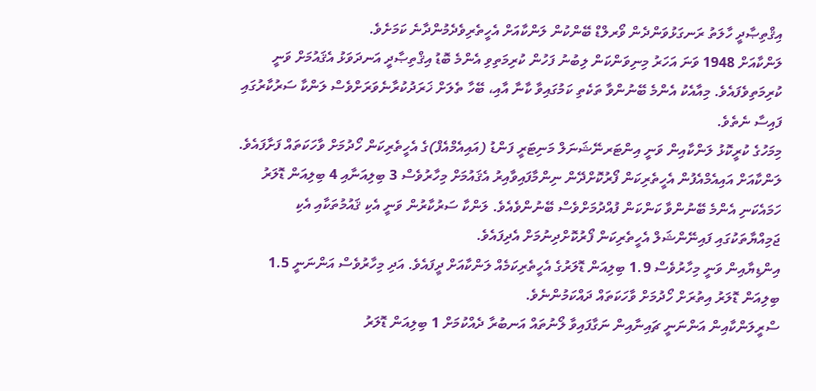އިޤްތިޞާދީ ހާލަތު ރަނގަޅުވަންދެން ވޯރލްޑް ބޭންކުން ލަންކާއަށް އެހީތެރިވެދެމުންދާނެ ކަމަށެވެ.
ލަންކާއަށް 1948 ވަނަ އަހަރު މިނިވަންކަން ލިބުނު ފަހުން ކުރިމަތިވި އެންމެ ބޮޑު އިޤްތިޞާދީ އަނދަވަޅު އެޤައުމަށް ވަނީ ކުރިމަތިވެފައެވެ. މިއާއެކު އެންމެ ބޭނުންވާ ތަކެތި ކަމުގައިވާ ކާނާ އާއި، ބޭހާ ތެލަށް ޚަރަދުކުރާނެވަރަށްވެސް ލަންކާ ސަރުކާރުގައި ފައިސާ ނެތެވެ.
މިމަހުގެ ކުރީކޮޅު ލަންކާއިން ވަނީ އިންޓަރނޭޝަނަލް މަނިޓަރީ ފަންޑު (އައިއެމްއެފް)ގެ އެހީތެރިކަން ހޯދުމަށް ވާހަކަތައް ފަށާފައެވެ.
ލަންކާއަށް އައިއެމްއެފުން އެހީތެރިކަން ފޯރުކޮށްދޭން ނިންމާފައިވާއިރު އެޤައުމަށް މިހާރުވެސް 3 ބިލިއަނާއި 4 ބިލިއަން ޑޮލަރު ހަމައެކަނި އެންމެ ބޭނުންވާ ކަންކަން ފުއްދުމަށްވެސް ބޭނުންވެއެވެ. ލަންކާ ސަރުކާރުން ވަނީ އެކި ޤައުމުތަކާއި އެކި ޖަމިއްޔާތަކުގައި ފައިނޭންޝަލް އެހީތެރިކަން ފޯރުކޮށްދިނުމަށް އެދިފައެވެ.
އިންޑިޔާއިން ވަނީ މިހާރުވެސް 1.9 ބިލިއަން ޑޮލަރުގެ އެހީތެރިކަމެއް ލަންކާއަށް ދީފައެވެ. އަދި މިހާރުވެސް އަންނަނީ 1.5 ބިލިއަން ޑޮލަރު އިތުރަށް ހޯދުމަށް ވާހަކަތައް ދައްކަމުންނެވެ.
ސްރީލަންކާއިން އަންނަނީ ޗައިނާއިން ނަގާފައިވާ ލޯނުތައް އަނބުރާ ދެއްކުމަށް 1 ބިލިއަން ޑޮލަރު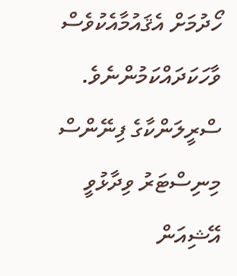ހޯދުމަށް އެޤައުމާއެކުވެސް ވާހަކަދައްކަމުންނެވެ.
ސްރީލަންކާގެ ފިނޭންސް މިނިސްޓަރު ވިދާޅުވީ އޭޝިއަން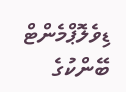ޑިވެލޮޕްމެންޓް ބޭންކުގެ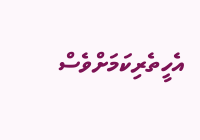އެހީތެރިކަމަށްވެސް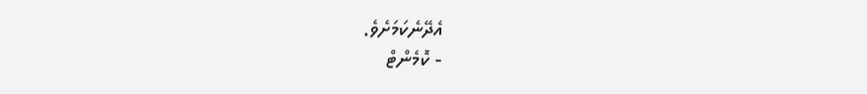އެދޭނެކަމަށެވެ.
- ކޮމެންޓް